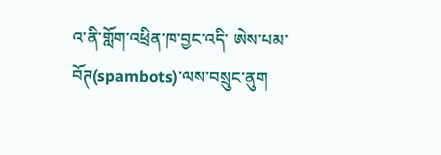འ་ནི་གློག་འཕྲིན་ཁ་བྱང་འདི་ ཨེས་པམ་བོཊ(spambots)་ལས་བསྲུང་ནུག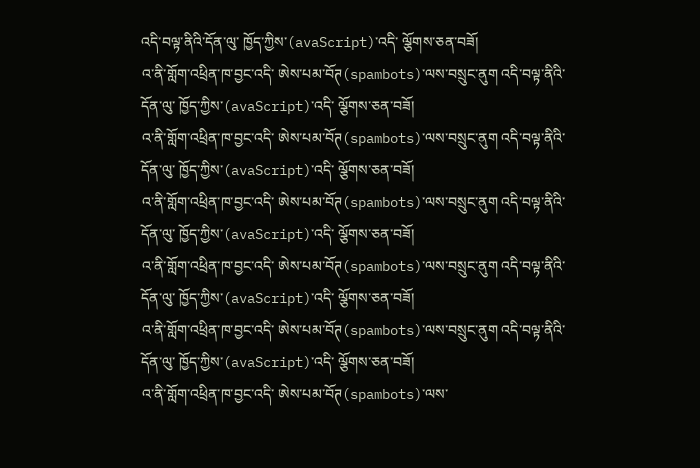འདི་བལྟ་ནིའི་དོན་ལུ་ ཁྱོད་ཀྱིས་(avaScript)་འདི་ ལྕོགས་ཅན་བཟོ།
འ་ནི་གློག་འཕྲིན་ཁ་བྱང་འདི་ ཨེས་པམ་བོཊ(spambots)་ལས་བསྲུང་ནུག འདི་བལྟ་ནིའི་དོན་ལུ་ ཁྱོད་ཀྱིས་(avaScript)་འདི་ ལྕོགས་ཅན་བཟོ།
འ་ནི་གློག་འཕྲིན་ཁ་བྱང་འདི་ ཨེས་པམ་བོཊ(spambots)་ལས་བསྲུང་ནུག འདི་བལྟ་ནིའི་དོན་ལུ་ ཁྱོད་ཀྱིས་(avaScript)་འདི་ ལྕོགས་ཅན་བཟོ།
འ་ནི་གློག་འཕྲིན་ཁ་བྱང་འདི་ ཨེས་པམ་བོཊ(spambots)་ལས་བསྲུང་ནུག འདི་བལྟ་ནིའི་དོན་ལུ་ ཁྱོད་ཀྱིས་(avaScript)་འདི་ ལྕོགས་ཅན་བཟོ།
འ་ནི་གློག་འཕྲིན་ཁ་བྱང་འདི་ ཨེས་པམ་བོཊ(spambots)་ལས་བསྲུང་ནུག འདི་བལྟ་ནིའི་དོན་ལུ་ ཁྱོད་ཀྱིས་(avaScript)་འདི་ ལྕོགས་ཅན་བཟོ།
འ་ནི་གློག་འཕྲིན་ཁ་བྱང་འདི་ ཨེས་པམ་བོཊ(spambots)་ལས་བསྲུང་ནུག འདི་བལྟ་ནིའི་དོན་ལུ་ ཁྱོད་ཀྱིས་(avaScript)་འདི་ ལྕོགས་ཅན་བཟོ།
འ་ནི་གློག་འཕྲིན་ཁ་བྱང་འདི་ ཨེས་པམ་བོཊ(spambots)་ལས་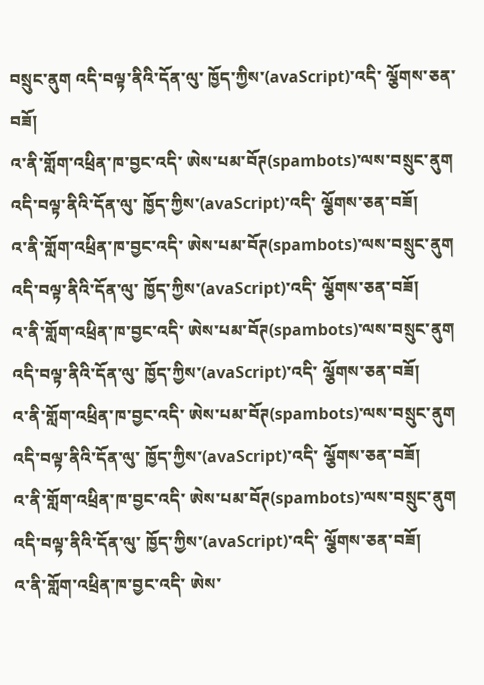བསྲུང་ནུག འདི་བལྟ་ནིའི་དོན་ལུ་ ཁྱོད་ཀྱིས་(avaScript)་འདི་ ལྕོགས་ཅན་བཟོ།
འ་ནི་གློག་འཕྲིན་ཁ་བྱང་འདི་ ཨེས་པམ་བོཊ(spambots)་ལས་བསྲུང་ནུག འདི་བལྟ་ནིའི་དོན་ལུ་ ཁྱོད་ཀྱིས་(avaScript)་འདི་ ལྕོགས་ཅན་བཟོ།
འ་ནི་གློག་འཕྲིན་ཁ་བྱང་འདི་ ཨེས་པམ་བོཊ(spambots)་ལས་བསྲུང་ནུག འདི་བལྟ་ནིའི་དོན་ལུ་ ཁྱོད་ཀྱིས་(avaScript)་འདི་ ལྕོགས་ཅན་བཟོ།
འ་ནི་གློག་འཕྲིན་ཁ་བྱང་འདི་ ཨེས་པམ་བོཊ(spambots)་ལས་བསྲུང་ནུག འདི་བལྟ་ནིའི་དོན་ལུ་ ཁྱོད་ཀྱིས་(avaScript)་འདི་ ལྕོགས་ཅན་བཟོ།
འ་ནི་གློག་འཕྲིན་ཁ་བྱང་འདི་ ཨེས་པམ་བོཊ(spambots)་ལས་བསྲུང་ནུག འདི་བལྟ་ནིའི་དོན་ལུ་ ཁྱོད་ཀྱིས་(avaScript)་འདི་ ལྕོགས་ཅན་བཟོ།
འ་ནི་གློག་འཕྲིན་ཁ་བྱང་འདི་ ཨེས་པམ་བོཊ(spambots)་ལས་བསྲུང་ནུག འདི་བལྟ་ནིའི་དོན་ལུ་ ཁྱོད་ཀྱིས་(avaScript)་འདི་ ལྕོགས་ཅན་བཟོ།
འ་ནི་གློག་འཕྲིན་ཁ་བྱང་འདི་ ཨེས་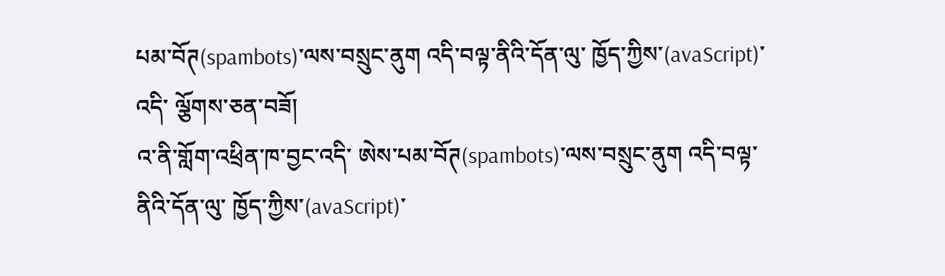པམ་བོཊ(spambots)་ལས་བསྲུང་ནུག འདི་བལྟ་ནིའི་དོན་ལུ་ ཁྱོད་ཀྱིས་(avaScript)་འདི་ ལྕོགས་ཅན་བཟོ།
འ་ནི་གློག་འཕྲིན་ཁ་བྱང་འདི་ ཨེས་པམ་བོཊ(spambots)་ལས་བསྲུང་ནུག འདི་བལྟ་ནིའི་དོན་ལུ་ ཁྱོད་ཀྱིས་(avaScript)་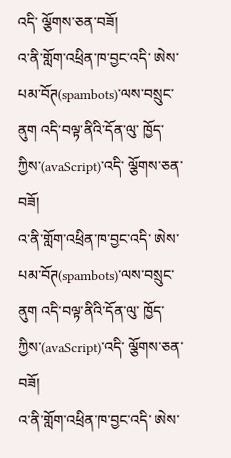འདི་ ལྕོགས་ཅན་བཟོ།
འ་ནི་གློག་འཕྲིན་ཁ་བྱང་འདི་ ཨེས་པམ་བོཊ(spambots)་ལས་བསྲུང་ནུག འདི་བལྟ་ནིའི་དོན་ལུ་ ཁྱོད་ཀྱིས་(avaScript)་འདི་ ལྕོགས་ཅན་བཟོ།
འ་ནི་གློག་འཕྲིན་ཁ་བྱང་འདི་ ཨེས་པམ་བོཊ(spambots)་ལས་བསྲུང་ནུག འདི་བལྟ་ནིའི་དོན་ལུ་ ཁྱོད་ཀྱིས་(avaScript)་འདི་ ལྕོགས་ཅན་བཟོ།
འ་ནི་གློག་འཕྲིན་ཁ་བྱང་འདི་ ཨེས་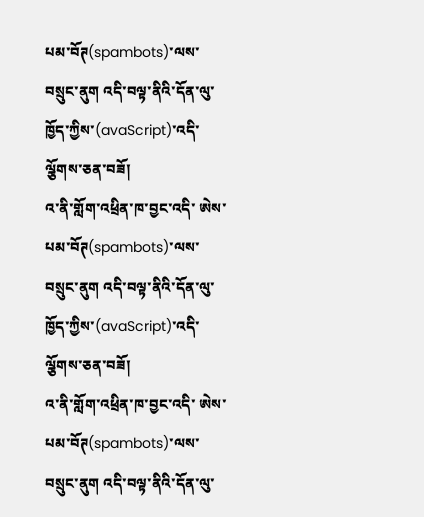པམ་བོཊ(spambots)་ལས་བསྲུང་ནུག འདི་བལྟ་ནིའི་དོན་ལུ་ ཁྱོད་ཀྱིས་(avaScript)་འདི་ ལྕོགས་ཅན་བཟོ།
འ་ནི་གློག་འཕྲིན་ཁ་བྱང་འདི་ ཨེས་པམ་བོཊ(spambots)་ལས་བསྲུང་ནུག འདི་བལྟ་ནིའི་དོན་ལུ་ ཁྱོད་ཀྱིས་(avaScript)་འདི་ ལྕོགས་ཅན་བཟོ།
འ་ནི་གློག་འཕྲིན་ཁ་བྱང་འདི་ ཨེས་པམ་བོཊ(spambots)་ལས་བསྲུང་ནུག འདི་བལྟ་ནིའི་དོན་ལུ་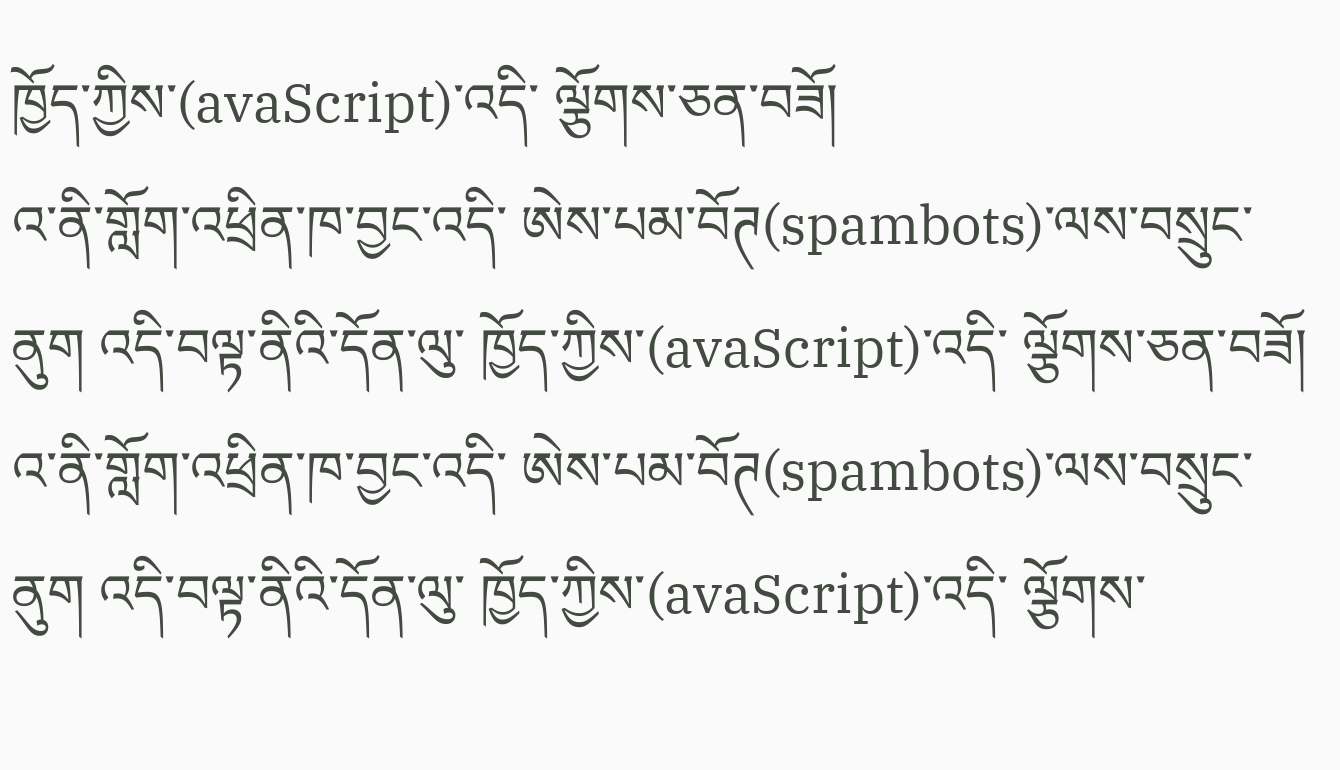ཁྱོད་ཀྱིས་(avaScript)་འདི་ ལྕོགས་ཅན་བཟོ།
འ་ནི་གློག་འཕྲིན་ཁ་བྱང་འདི་ ཨེས་པམ་བོཊ(spambots)་ལས་བསྲུང་ནུག འདི་བལྟ་ནིའི་དོན་ལུ་ ཁྱོད་ཀྱིས་(avaScript)་འདི་ ལྕོགས་ཅན་བཟོ།
འ་ནི་གློག་འཕྲིན་ཁ་བྱང་འདི་ ཨེས་པམ་བོཊ(spambots)་ལས་བསྲུང་ནུག འདི་བལྟ་ནིའི་དོན་ལུ་ ཁྱོད་ཀྱིས་(avaScript)་འདི་ ལྕོགས་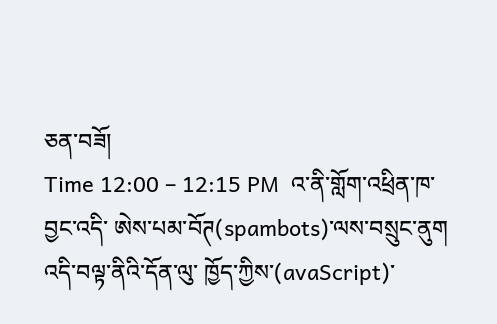ཅན་བཟོ།
Time 12:00 – 12:15 PM  འ་ནི་གློག་འཕྲིན་ཁ་བྱང་འདི་ ཨེས་པམ་བོཊ(spambots)་ལས་བསྲུང་ནུག འདི་བལྟ་ནིའི་དོན་ལུ་ ཁྱོད་ཀྱིས་(avaScript)་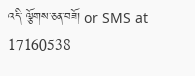འདི་ ལྕོགས་ཅན་བཟོ། or SMS at 17160538